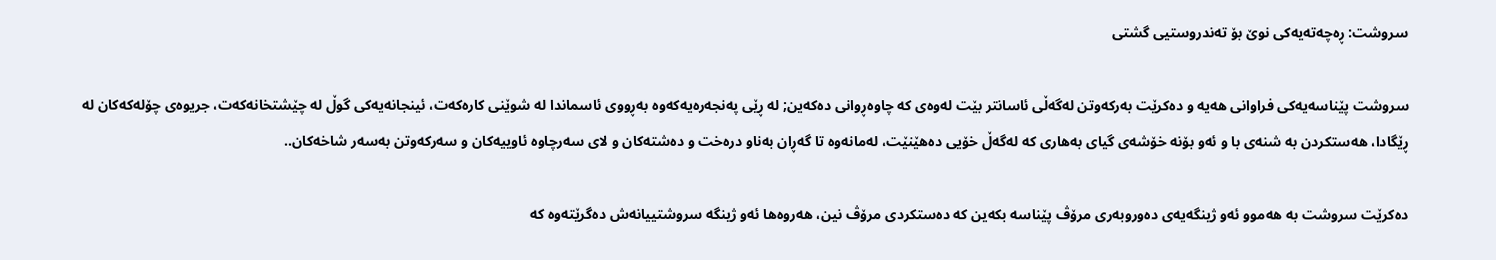سروشت: ڕەچەتەیەکی نوێ بۆ تەندروستیی گشتی

سروشت پێناسەیەکی فراوانی هەیە و دەکرێت بەرکەوتن لەگەڵی ئاسانتر بێت لەوەی کە چاوەڕوانی دەکەین; لە ڕێی پەنجەرەیەکەوە بەڕووی ئاسماندا لە شوێنی کارەکەت، ئینجانەیەکی گوڵ لە چێشتخانەکەت، جریوەی چۆلەکەکان لە ڕێگادا، هەستکردن بە شنەی با و ئەو بۆنە خۆشەی گیای بەهاری کە لەگەڵ خۆیی دەهێنێت، لەمانەوە تا گەڕان بەناو درەخت و دەشتەکان و لای سەرچاوە ئاوییەکان و سەرکەوتن بەسەر شاخەکان..

دەکرێت سروشت بە هەموو ئەو ژینگەیەی دەوروبەری مرۆڤ پێناسە بکەین کە دەستکردی مرۆڤ نین، هەروەها ئەو ژینگە سروشتییانەش دەگرێتەوە کە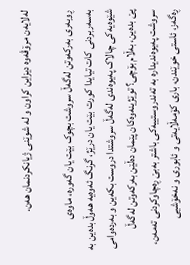لەلایەن مرۆڤەوە دیزاین کراون و لە شوێنی ژیانکردنمان هەن.

ڕوبەری بەرکەوتن لەگەڵ سروشت بچوک بێت یان گەورە، ماوەی بەسەربردنی کات تیایدا کورت بێت یان درێژ، گرنگ ئەوەیە هەوڵ بدەین بە شێوەیەکی چالاک پەیوەندی لەگەڵ سروشتدا دروست بکەین و بەردەوامی پێ بدەین، بەڵام بۆچی؟ توێژینەوەکان پێمان دەڵێن بەرکەوتن لەگەڵ سروشت پەیوەندیدارە بە تەندروستییەکی باشتر بەبێ ڕەچاوکردنی تەمەن، ڕەگەز، ئاستی خوێندن، باری کۆمەڵایەتی و ئابوری و نەخۆشیی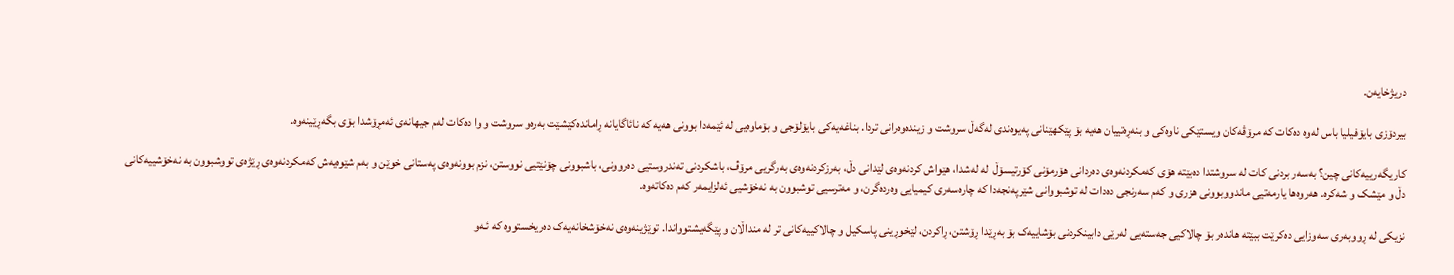دریژخایەن.

بیردۆزی بایۆفیلیا باس لەوە دەکات کە مرۆڤەکان ویستێکی ناوەکی و بنەڕەتییان هەیە بۆ پێکهێنانی پەیوەندی لەگەڵ سروشت و زیندەوەرانی تردا. بناغەیەکی بایۆلۆجی و بۆماوەیی لە ئێمەدا بوونی هەیە کە نائاگایانە ڕاماندەکێشێت بەرەو سروشت و وا دەکات لەم جیهانەی ئەمڕۆشدا بۆی بگەڕێینەوە.

کاریگەرییەکانی چین؟ بەسەر بردنی کات لە سروشتدا دەبێتە هۆی کەمکردنەوەی دەردانی هۆرمۆنی کۆرتیسۆڵ  لە لەشدا، هێواش کردنەوەی لێدانی دڵ، بەرزکردنەوەی بەرگریی مرۆڤ، باشکردنی تەندروستیی دەروونی، باشبوونی چۆنێتیی نووستن، نزم بوونەوەی پەستانی خوێن و بەم شێوەیەش کەمکردنەوەی ڕێژەی تووشبوون بە نەخۆشییەکانی دڵ و مێشک و شەکرە. هەروەها یارمەتیی ماندووبوونی هزری و کەم سەرنجی دەدات لە توشبووانی شێرپەنجەدا کە چارەسەری کیمیایی وەردەگرن، و مەترسیی توشبوون بە نەخۆشیی ئەلزایمەر کەم دەکاتەوە.

نزیکی لە ڕووبەری سەوزایی دەکرێت ببێتە هاندەر بۆ چالاکیی جەستەیی لەرێی دابینکردنی بۆشاییەک بۆ بەڕێدا ڕۆشتن، ڕاکردن، لێخوڕینی پاسکیل و چالاکییەکانی تر لە منداڵان و پێگەیشتوواندا. توێژینەوەی نەخۆشخانەیەک دەریخستووە کە ئـەو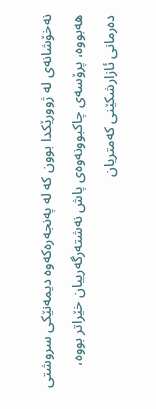نەخۆشانەی لە ژوورێکدا بوون کە لە پەنجەرەکەوە دیمەنێکی سروشتی هەبووە، پرۆسەی چاکبوونەوەی پاش نەشتەرگەرییان خێراتر بووە، دەرمانی ئازارشکێنی کەمتریان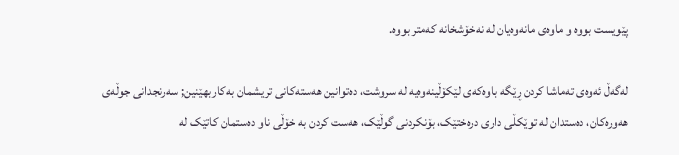پێویست بووە و ماوەی مانەوەیان لە نەخۆشخانە کەمتر بووە.

لەگەڵ ئەوەی تەماشا کردن ڕێگە باوەکەی لێکۆڵینەوەیە لە سروشت، دەتوانین هەستەکانی تریشمان بەکاربهێنین; سەرنجدانی جوڵەی هەورەکان، دەستدان لە توێکڵی داری درەختێک، بۆنکردنی گوڵێک، هەست کردن بە خۆڵی ناو دەستمان کاتێک لە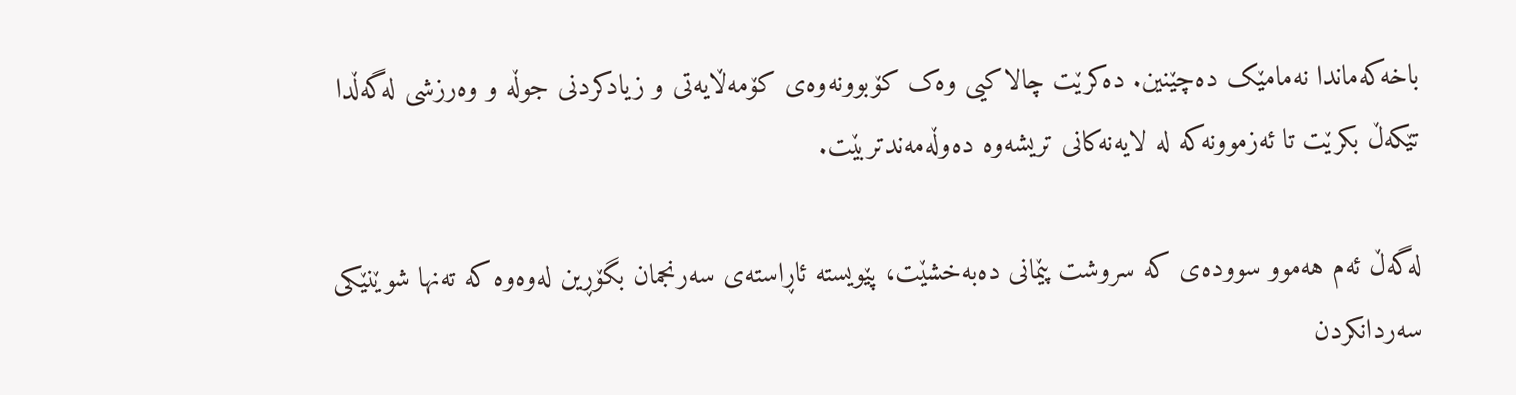باخەکەماندا نەمامێک دەچێنین. دەکرێت چالاکیی وەک کۆبوونەوەی کۆمەڵایەتی و زیادکردنی جوڵە و وەرزشی لەگەڵدا تێکەڵ بکرێت تا ئەزموونەکە لە لایەنەکانی تریشەوە دەوڵەمەندتربێت.

لەگەڵ ئەم هەموو سوودەی کە سروشت پێمانی دەبەخشێت، پێویستە ئاڕاستەی سەرنجمان بگۆڕین لەوەوە کە تەنها شوێنێکی سەردانکردن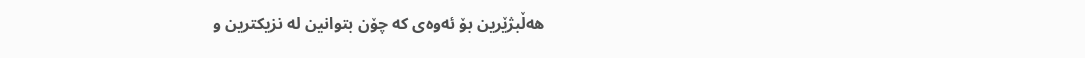هەڵبژێرین بۆ ئەوەی کە چۆن بتوانین لە نزیکترین و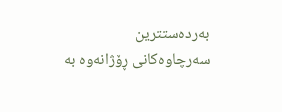بەردەستترین سەرچاوەکانی ڕۆژانەوە بە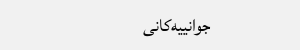جوانییەکانی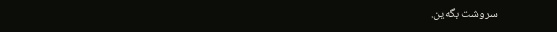سروشت بگەین.